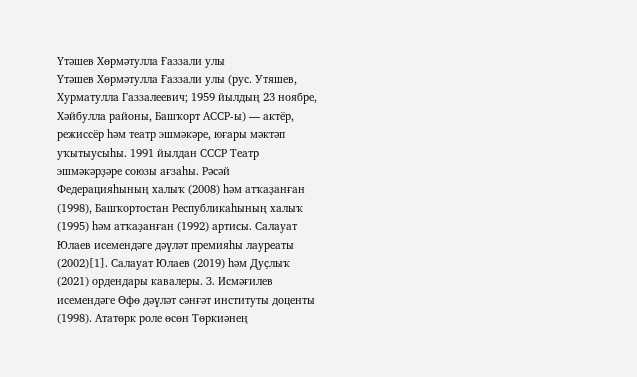Үтәшев Хөрмәтулла Ғаззали улы
Үтәшев Хөрмәтулла Ғаззали улы (рус. Утяшев, Хурматулла Газзалеевич; 1959 йылдың 23 ноябре, Хәйбулла районы, Башҡорт АССР-ы) — актёр, режиссёр һәм театр эшмәкәре, юғары мәктәп уҡытыусыһы. 1991 йылдан СССР Театр эшмәкәрҙәре союзы ағзаһы. Рәсәй Федерацияһының халыҡ (2008) һәм атҡаҙанған (1998), Башҡортостан Республикаһының халыҡ (1995) һәм атҡаҙанған (1992) артисы. Салауат Юлаев исемендәге дәүләт премияһы лауреаты (2002)[1]. Салауат Юлаев (2019) һәм Дуҫлыҡ (2021) ордендары кавалеры. З. Исмәғилев исемендәге Өфө дәүләт сәнғәт институты доценты (1998). Ататөрк роле өсөн Төркиәнең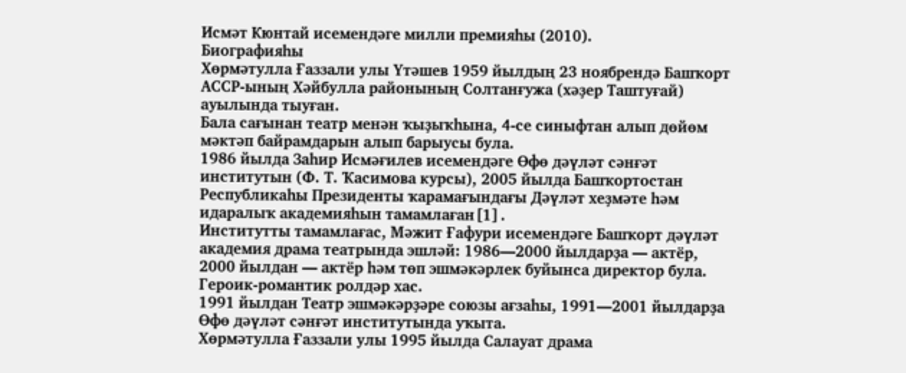Исмәт Кюнтай исемендәге милли премияһы (2010).
Биографияһы
Хөрмәтулла Ғаззали улы Үтәшев 1959 йылдың 23 ноябрендә Башҡорт АССР-ының Хәйбулла районының Солтанғужа (хәҙер Таштуғай) ауылында тыуған.
Бала сағынан театр менән ҡыҙыҡһына, 4-се синыфтан алып дөйөм мәктәп байрамдарын алып барыусы була.
1986 йылда Заһир Исмәғилев исемендәге Өфө дәүләт сәнғәт институтын (Ф. Т. Ҡасимова курсы), 2005 йылда Башҡортостан Республикаһы Президенты ҡарамағындағы Дәүләт хеҙмәте һәм идаралыҡ академияһын тамамлаған[1].
Институтты тамамлағас, Мәжит Ғафури исемендәге Башҡорт дәүләт академия драма театрында эшләй: 1986—2000 йылдарҙа — актёр, 2000 йылдан — актёр һәм төп эшмәкәрлек буйынса директор була. Героик-романтик ролдәр хас.
1991 йылдан Театр эшмәкәрҙәре союзы ағзаһы, 1991—2001 йылдарҙа Өфө дәүләт сәнғәт институтында уҡыта.
Хөрмәтулла Ғаззали улы 1995 йылда Салауат драма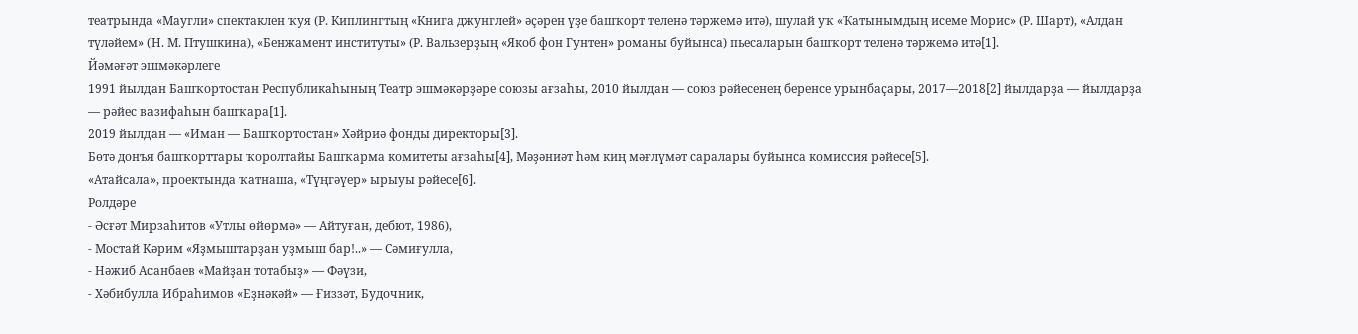театрында «Маугли» спектаклен ҡуя (Р. Киплингтың «Книга джунглей» әҫәрен үҙе башҡорт теленә тәржемә итә), шулай уҡ «Ҡатынымдың исеме Морис» (Р. Шарт), «Алдан түләйем» (Н. М. Птушкина), «Бенжамент институты» (Р. Вальзерҙың «Якоб фон Гунтен» романы буйынса) пьесаларын башҡорт теленә тәржемә итә[1].
Йәмәғәт эшмәкәрлеге
1991 йылдан Башҡортостан Республикаһының Театр эшмәкәрҙәре союзы ағзаһы, 2010 йылдан — союз рәйесенең беренсе урынбаҫары, 2017—2018[2] йылдарҙа — йылдарҙа — рәйес вазифаһын башҡара[1].
2019 йылдан — «Иман — Башҡортостан» Хәйриә фонды директоры[3].
Бөтә донъя башҡорттары ҡоролтайы Башҡарма комитеты ағзаһы[4], Мәҙәниәт һәм киң мәғлүмәт саралары буйынса комиссия рәйесе[5].
«Атайсала», проектында ҡатнаша, «Түңгәүер» ырыуы рәйесе[6].
Ролдәре
- Әсғәт Мирзаһитов «Утлы өйөрмә» — Айтуған, дебют, 1986),
- Мостай Кәрим «Яҙмыштарҙан уҙмыш бар!..» — Сәмиғулла,
- Нәжиб Асанбаев «Майҙан тотабыҙ» — Фәүзи,
- Хәбибулла Ибраһимов «Еҙнәкәй» — Ғиззәт, Будочник,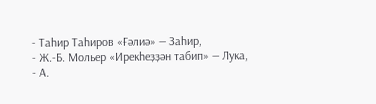- Таһир Таһиров «Ғәлиә» — Заһир,
- Ж.-Б. Мольер «Ирекһеҙҙән табип» — Лука,
- А.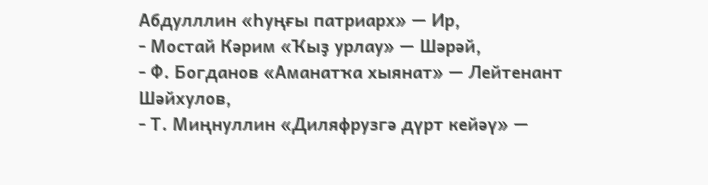Абдулллин «Һуңғы патриарх» — Ир,
- Мостай Кәрим «Ҡыҙ урлау» — Шәрәй,
- Ф. Богданов «Аманатҡа хыянат» — Лейтенант Шәйхулов,
- Т. Миңнуллин «Диляфрузгә дүрт кейәү» —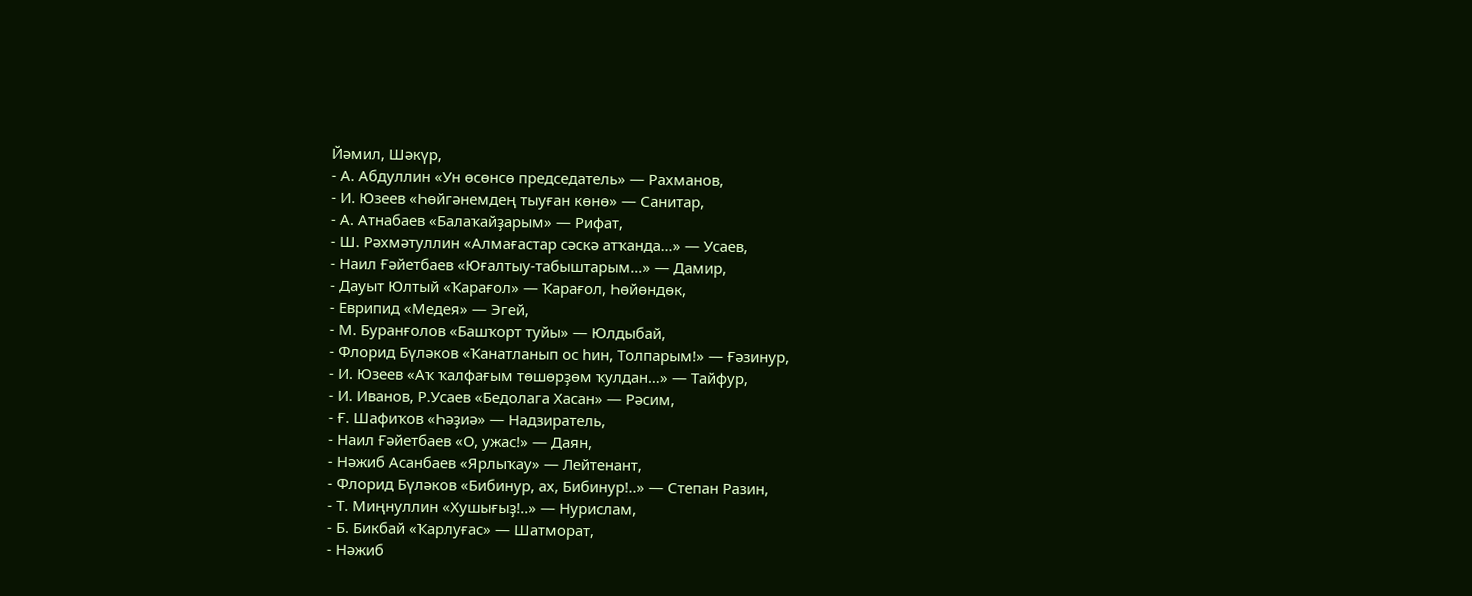Йәмил, Шәкүр,
- А. Абдуллин «Ун өсөнсө председатель» — Рахманов,
- И. Юзеев «Һөйгәнемдең тыуған көнө» — Санитар,
- А. Атнабаев «Балаҡайҙарым» — Рифат,
- Ш. Рәхмәтуллин «Алмағастар сәскә атҡанда…» — Усаев,
- Наил Ғәйетбаев «Юғалтыу-табыштарым…» — Дамир,
- Дауыт Юлтый «Ҡарағол» — Ҡарағол, Һөйөндөк,
- Еврипид «Медея» — Эгей,
- М. Буранғолов «Башҡорт туйы» — Юлдыбай,
- Флорид Бүләков «Ҡанатланып ос һин, Толпарым!» — Ғәзинур,
- И. Юзеев «Аҡ ҡалфағым төшөрҙөм ҡулдан…» — Тайфур,
- И. Иванов, Р.Усаев «Бедолага Хасан» — Рәсим,
- Ғ. Шафиҡов «Һәҙиә» — Надзиратель,
- Наил Ғәйетбаев «О, ужас!» — Даян,
- Нәжиб Асанбаев «Ярлыҡау» — Лейтенант,
- Флорид Бүләков «Бибинур, ах, Бибинур!..» — Степан Разин,
- Т. Миңнуллин «Хушығыҙ!..» — Нурислам,
- Б. Бикбай «Ҡарлуғас» — Шатморат,
- Нәжиб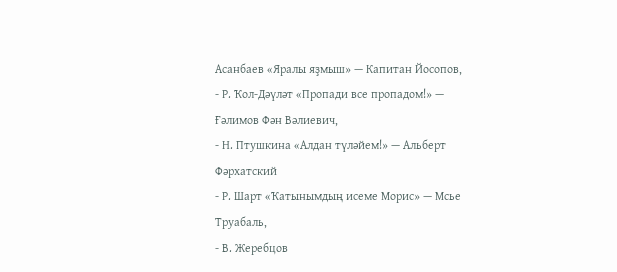Асанбаев «Яралы яҙмыш» — Капитан Йосопов,
- Р. Ҡол-Дәүләт «Пропади все пропадом!» — Ғәлимов Фән Вәлиевич,
- Н. Птушкина «Алдан түләйем!» — Альберт Фәрхатский
- Р. Шарт «Ҡатынымдың исеме Морис» — Мсье Труабаль,
- В. Жеребцов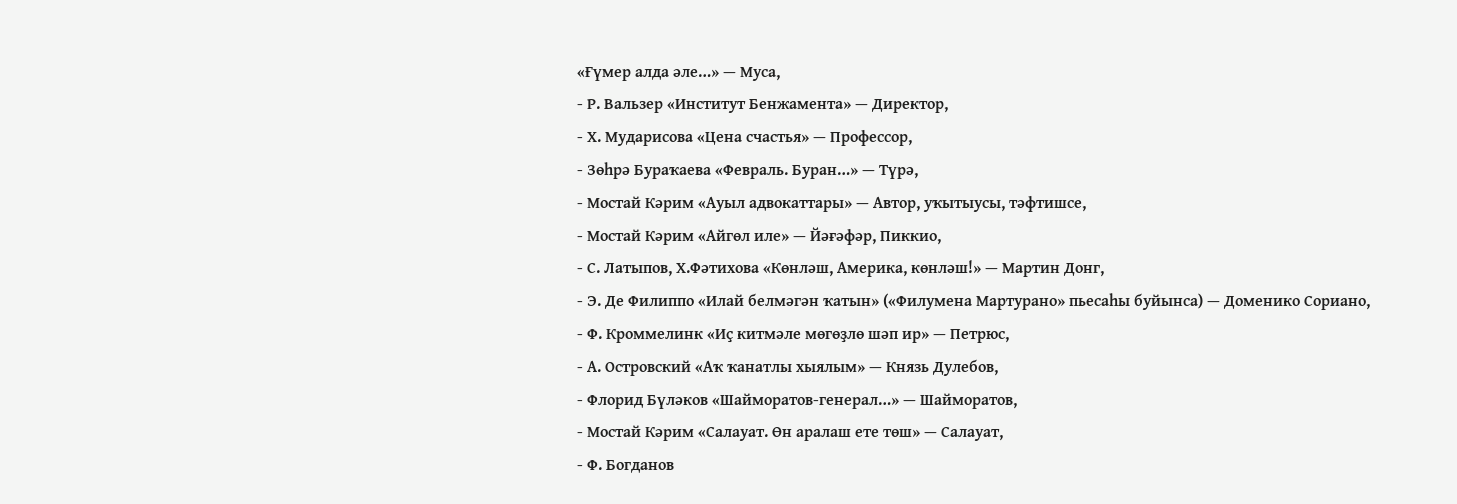«Ғүмер алда әле…» — Муса,
- Р. Вальзер «Институт Бенжамента» — Директор,
- Х. Мударисова «Цена счастья» — Профессор,
- Зөһрә Бураҡаева «Февраль. Буран…» — Түрә,
- Мостай Кәрим «Ауыл адвокаттары» — Автор, уҡытыусы, тәфтишсе,
- Мостай Кәрим «Айгөл иле» — Йәғәфәр, Пиккио,
- С. Латыпов, Х.Фәтихова «Көнләш, Америка, көнләш!» — Мартин Донг,
- Э. Де Филиппо «Илай белмәгән ҡатын» («Филумена Мартурано» пьесаһы буйынса) — Доменико Сориано,
- Ф. Кроммелинк «Иҫ китмәле мөгөҙлө шәп ир» — Петрюс,
- А. Островский «Аҡ ҡанатлы хыялым» — Князь Дулебов,
- Флорид Бүләков «Шайморатов-генерал…» — Шайморатов,
- Мостай Кәрим «Салауат. Өн аралаш ете төш» — Салауат,
- Ф. Богданов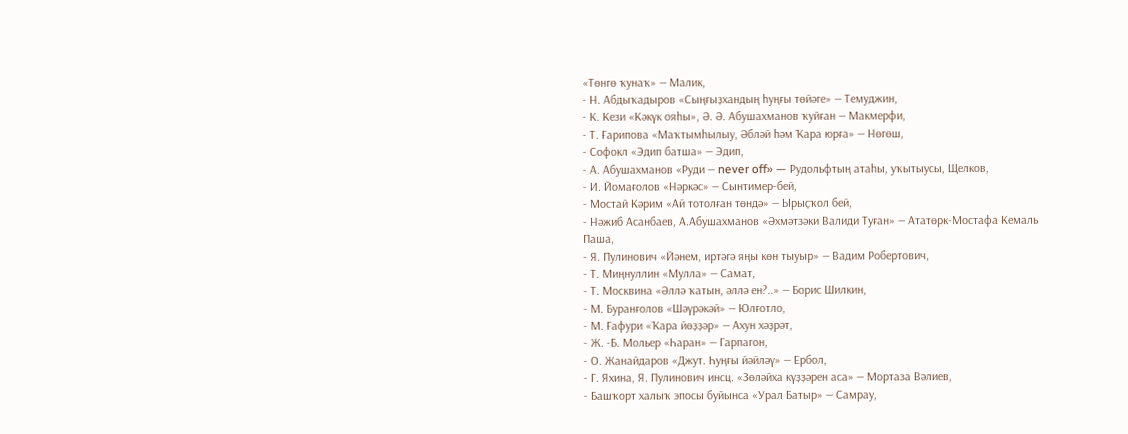«Төнгө ҡунаҡ» — Малик,
- Н. Абдыҡадыров «Сыңғыҙхандың һуңғы төйәге» — Темуджин,
- К. Кези «Кәкүк ояһы», Ә. Ә. Абушахманов ҡуйған — Макмерфи,
- Т. Ғарипова «Маҡтымһылыу, Әбләй һәм Ҡара юрға» — Нөгөш,
- Софокл «Эдип батша» — Эдип,
- А. Абушахманов «Руди — never off» — Рудольфтың атаһы, уҡытыусы, Щелков,
- И. Йомағолов «Нәркәс» — Сынтимер-бей,
- Мостай Кәрим «Ай тотолған төндә» — Ырыҫҡол бей,
- Нәжиб Асанбаев, А.Абушахманов «Әхмәтзәки Валиди Туған» — Ататөрк-Мостафа Кемаль Паша,
- Я. Пулинович «Йәнем, иртәгә яңы көн тыуыр» — Вадим Робертович,
- Т. Миңнуллин «Мулла» — Самат,
- Т. Москвина «Әллә ҡатын, әллә ен?..» — Борис Шилкин,
- М. Буранғолов «Шәүрәкәй» — Юлғотло,
- М. Ғафури «Ҡара йөҙҙәр» — Ахун хәҙрәт,
- Ж. -Б. Мольер «Һаран» — Гарпагон,
- О. Жанайдаров «Джут. Һуңғы йәйләү» — Ербол,
- Г. Яхина, Я. Пулинович инсц. «Зөләйха күҙҙәрен аса» — Мортаза Вәлиев,
- Башҡорт халыҡ эпосы буйынса «Урал Батыр» — Самрау,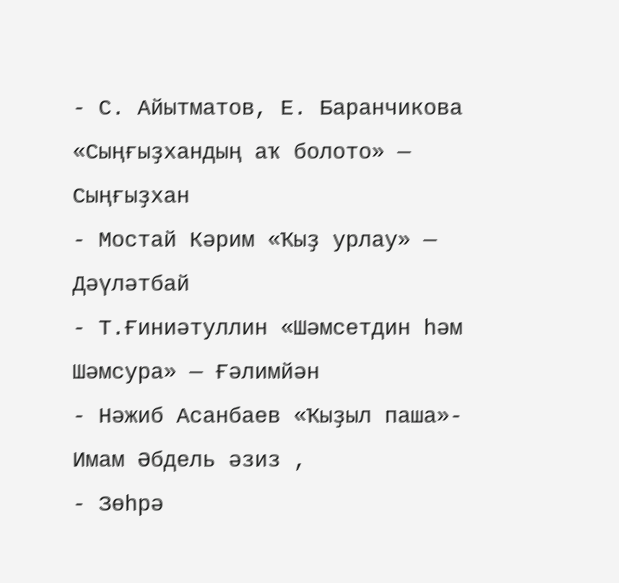- С. Айытматов, Е. Баранчикова «Сыңғыҙхандың аҡ болото» — Сыңғыҙхан
- Мостай Кәрим «Ҡыҙ урлау» — Дәүләтбай
- Т.Ғиниәтуллин «Шәмсетдин һәм Шәмсура» — Ғәлимйән
- Нәжиб Асанбаев «Ҡыҙыл паша»- Имам Әбдель әзиз ,
- Зөһрә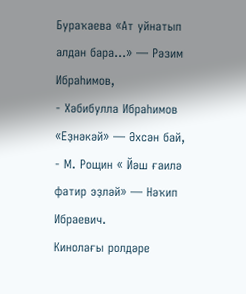Бураҡаева «Ат уйнатып алдан бара…» — Рәзим Ибраһимов,
- Хәбибулла Ибраһимов «Еҙнәкәй» — Әхсән бай,
- М. Рощин « Йәш ғаилә фатир эҙләй» — Нәҡип Ибраевич.
Кинолағы ролдәре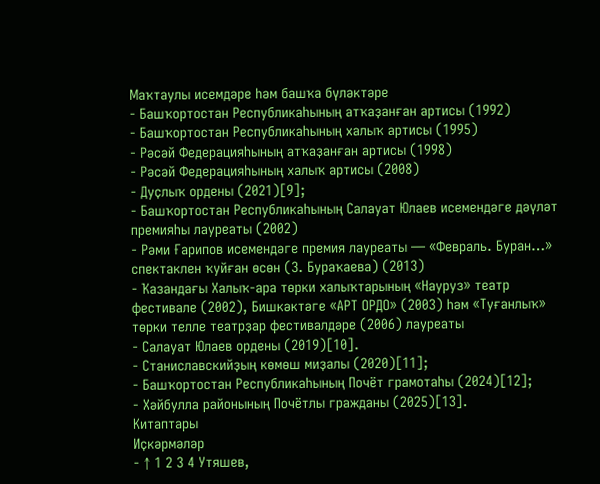Маҡтаулы исемдәре һәм башҡа бүләктәре
- Башҡортостан Республикаһының атҡаҙанған артисы (1992)
- Башҡортостан Республикаһының халыҡ артисы (1995)
- Рәсәй Федерацияһының атҡаҙанған артисы (1998)
- Рәсәй Федерацияһының халыҡ артисы (2008)
- Дуҫлыҡ ордены (2021)[9];
- Башҡортостан Республикаһының Салауат Юлаев исемендәге дәүләт премияһы лауреаты (2002)
- Рәми Ғарипов исемендәге премия лауреаты — «Февраль. Буран…» спектаклен ҡуйған өсөн (З. Бураҡаева) (2013)
- Ҡазандағы Халыҡ-ара төрки халыҡтарының «Науруз» театр фестивале (2002), Бишкәктәге «АРТ ОРДО» (2003) һәм «Туғанлыҡ» төрки телле театрҙар фестивалдәре (2006) лауреаты
- Салауат Юлаев ордены (2019)[10].
- Станиславскийҙың көмөш миҙалы (2020)[11];
- Башҡортостан Республикаһының Почёт грамотаһы (2024)[12];
- Хәйбулла районының Почётлы гражданы (2025)[13].
Китаптары
Иҫкәрмәләр
- ↑ 1 2 3 4 Утяшев,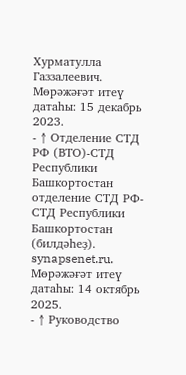Хурматулла Газзалеевич. Мөрәжәғәт итеү датаһы: 15 декабрь 2023.
- ↑ Отделение СТД РФ (ВТО)-СТД Республики Башкортостан отделение СТД РФ-СТД Республики Башкортостан (билдәһеҙ). synapsenet.ru. Мөрәжәғәт итеү датаһы: 14 октябрь 2025.
- ↑ Руководство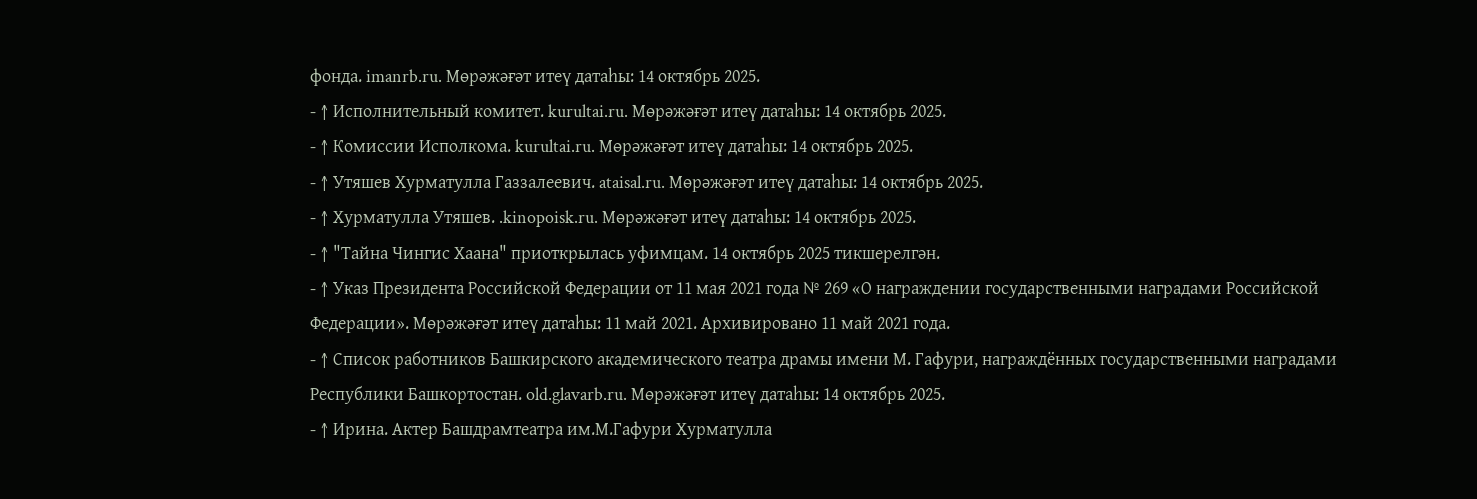фонда. imanrb.ru. Мөрәжәғәт итеү датаһы: 14 октябрь 2025.
- ↑ Исполнительный комитет. kurultai.ru. Мөрәжәғәт итеү датаһы: 14 октябрь 2025.
- ↑ Комиссии Исполкома. kurultai.ru. Мөрәжәғәт итеү датаһы: 14 октябрь 2025.
- ↑ Утяшев Хурматулла Газзалеевич. ataisal.ru. Мөрәжәғәт итеү датаһы: 14 октябрь 2025.
- ↑ Хурматулла Утяшев. .kinopoisk.ru. Мөрәжәғәт итеү датаһы: 14 октябрь 2025.
- ↑ "Тайна Чингис Хаана" приоткрылась уфимцам. 14 октябрь 2025 тикшерелгән.
- ↑ Указ Президента Российской Федерации от 11 мая 2021 года № 269 «О награждении государственными наградами Российской Федерации». Мөрәжәғәт итеү датаһы: 11 май 2021. Архивировано 11 май 2021 года.
- ↑ Список работников Башкирского академического театра драмы имени М. Гафури, награждённых государственными наградами Республики Башкортостан. old.glavarb.ru. Мөрәжәғәт итеү датаһы: 14 октябрь 2025.
- ↑ Ирина. Актер Башдрамтеатра им.М.Гафури Хурматулла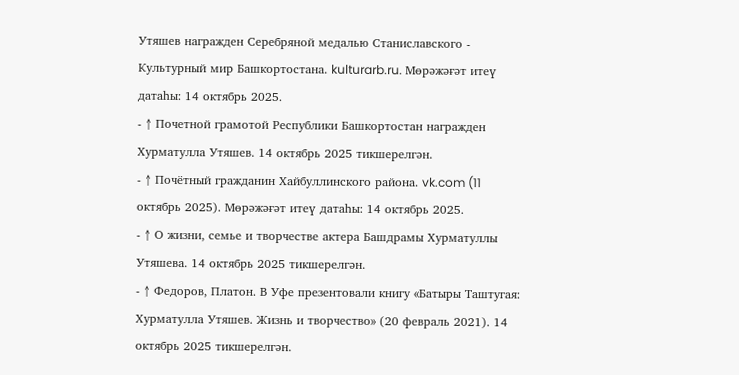Утяшев награжден Серебряной медалью Станиславского - Культурный мир Башкортостана. kulturarb.ru. Мөрәжәғәт итеү датаһы: 14 октябрь 2025.
- ↑ Почетной грамотой Республики Башкортостан награжден Хурматулла Утяшев. 14 октябрь 2025 тикшерелгән.
- ↑ Почётный гражданин Хайбуллинского района. vk.com (11 октябрь 2025). Мөрәжәғәт итеү датаһы: 14 октябрь 2025.
- ↑ О жизни, семье и творчестве актера Башдрамы Хурматуллы Утяшева. 14 октябрь 2025 тикшерелгән.
- ↑ Федоров, Платон. В Уфе презентовали книгу «Батыры Таштугая: Хурматулла Утяшев. Жизнь и творчество» (20 февраль 2021). 14 октябрь 2025 тикшерелгән.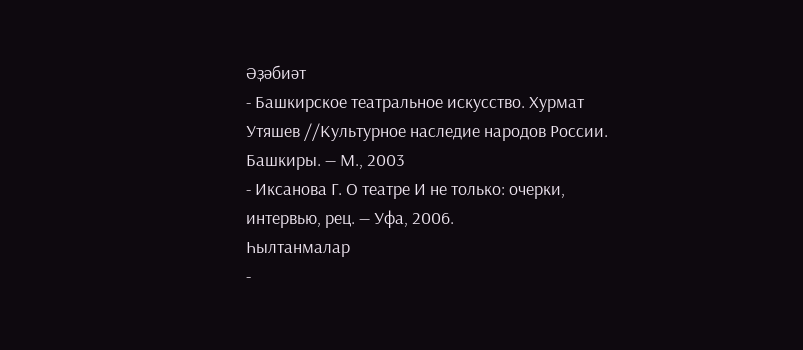Әҙәбиәт
- Башкирское театральное искусство. Хурмат Утяшев //Культурное наследие народов России. Башкиры. — М., 2003
- Иксанова Г. О театре И не только: очерки, интервью, рец. — Уфа, 2006.
Һылтанмалар
-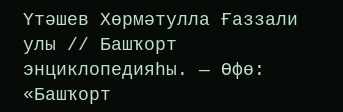Үтәшев Хөрмәтулла Ғаззали улы // Башҡорт энциклопедияһы. — Өфө: «Башҡорт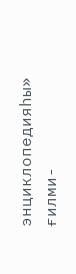энциклопедияһы» ғилми-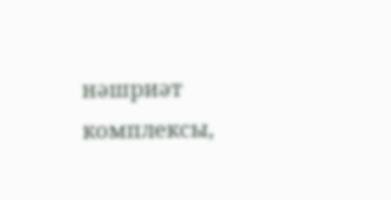нәшриәт комплексы,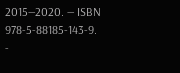2015—2020. — ISBN 978-5-88185-143-9.
-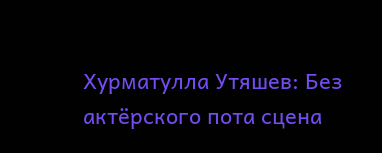Хурматулла Утяшев: Без актёрского пота сцена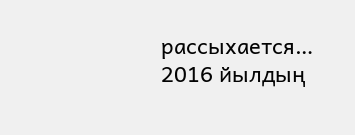рассыхается… 2016 йылдың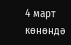4 март көнөндә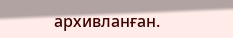архивланған.